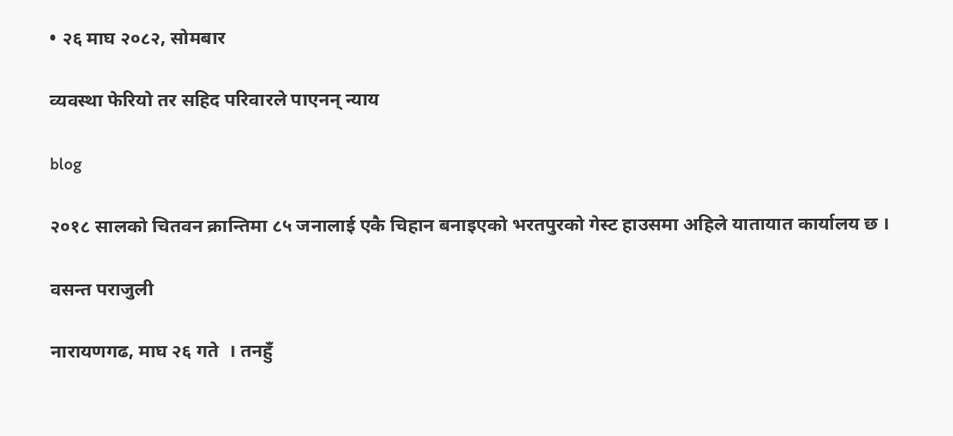• २६ माघ २०८२, सोमबार

व्यवस्था फेरियो तर सहिद परिवारले पाएनन् न्याय

blog

२०१८ सालको चितवन क्रान्तिमा ८५ जनालाई एकै चिहान बनाइएको भरतपुरको गेस्ट हाउसमा अहिले यातायात कार्यालय छ ।

वसन्त पराजुली

नारायणगढ, माघ २६ गते  । तनहुँ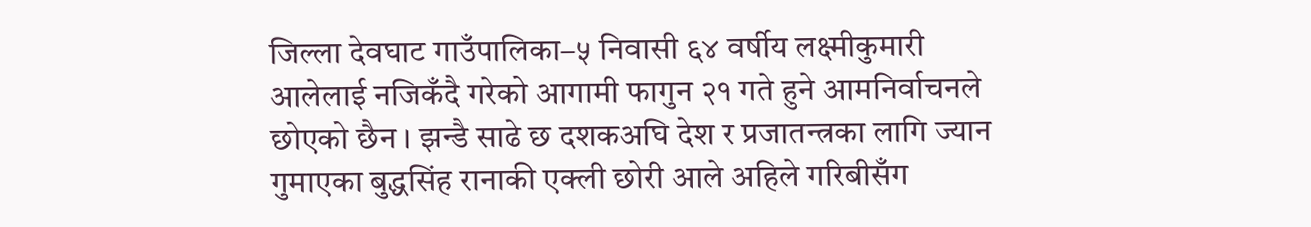जिल्ला देवघाट गाउँपालिका–५ निवासी ६४ वर्षीय लक्ष्मीकुमारी आलेलाई नजिकँदै गरेको आगामी फागुन २१ गते हुने आमनिर्वाचनले छोएको छैन । झन्डै साढे छ दशकअघि देश र प्रजातन्त्रका लागि ज्यान गुमाएका बुद्धसिंह रानाकी एक्ली छोरी आले अहिले गरिबीसँग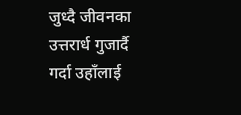जुध्दै जीवनका उत्तरार्ध गुजार्दै गर्दा उहाँलाई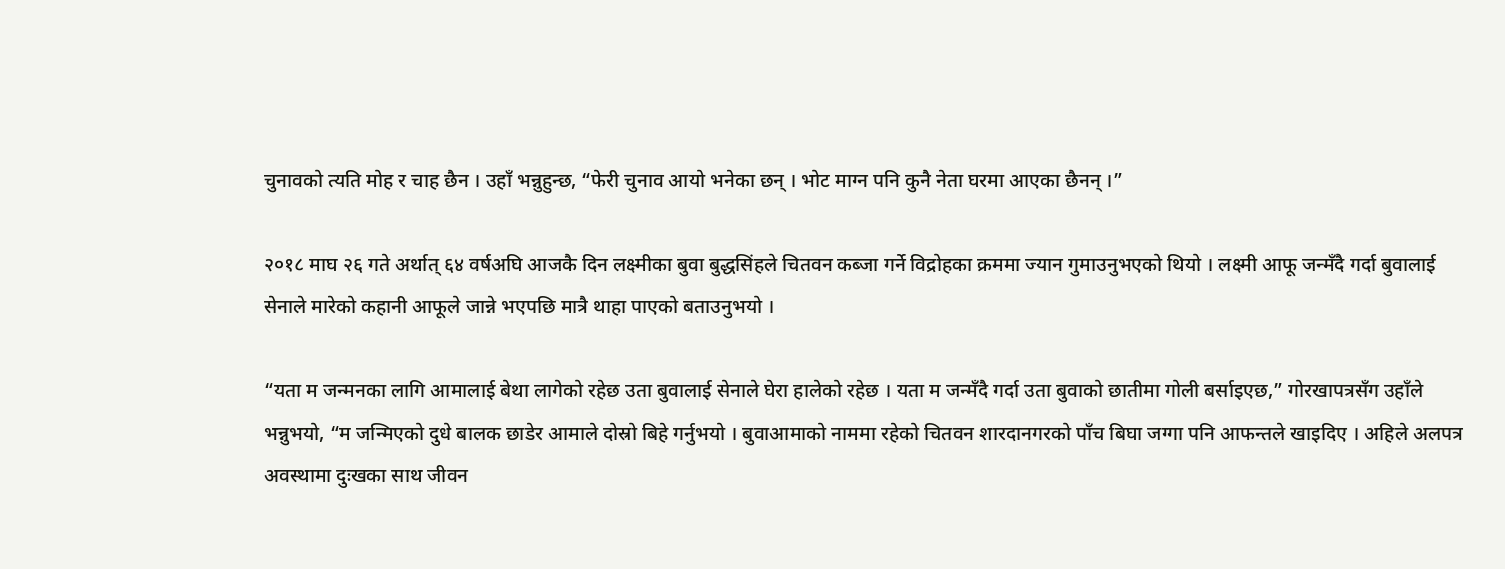चुनावको त्यति मोह र चाह छैन । उहाँ भन्नुहुन्छ, “फेरी चुनाव आयो भनेका छन् । भोट माग्न पनि कुनै नेता घरमा आएका छैनन् ।”

२०१८ माघ २६ गते अर्थात् ६४ वर्षअघि आजकै दिन लक्ष्मीका बुवा बुद्धसिंहले चितवन कब्जा गर्ने विद्रोहका क्रममा ज्यान गुमाउनुभएको थियो । लक्ष्मी आफू जन्मँदै गर्दा बुवालाई सेनाले मारेको कहानी आफूले जान्ने भएपछि मात्रै थाहा पाएको बताउनुभयो ।

“यता म जन्मनका लागि आमालाई बेथा लागेको रहेछ उता बुवालाई सेनाले घेरा हालेको रहेछ । यता म जन्मँदै गर्दा उता बुवाको छातीमा गोली बर्साइएछ,” गोरखापत्रसँग उहाँले भन्नुभयो, “म जन्मिएको दुधे बालक छाडेर आमाले दोस्रो बिहे गर्नुभयो । बुवाआमाको नाममा रहेको चितवन शारदानगरको पाँच बिघा जग्गा पनि आफन्तले खाइदिए । अहिले अलपत्र अवस्थामा दुःखका साथ जीवन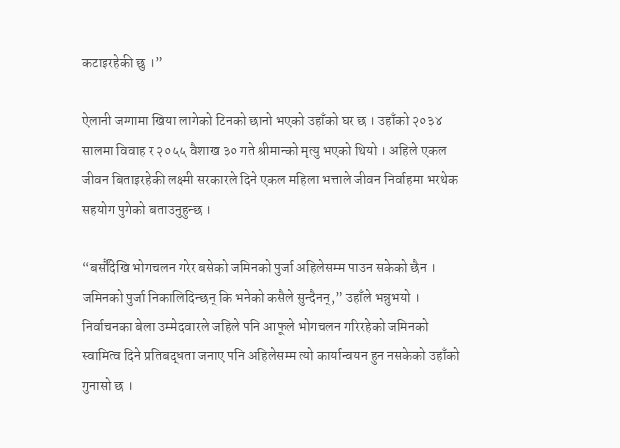कटाइरहेकी छु ।”

ऐलानी जग्गामा खिया लागेको टिनको छानो भएको उहाँको घर छ । उहाँको २०३४ सालमा विवाह र २०५५ वैशाख ३० गते श्रीमान्को मृत्यु भएको थियो । अहिले एकल जीवन बिताइरहेकी लक्ष्मी सरकारले दिने एकल महिला भत्ताले जीवन निर्वाहमा भरथेक सहयोग पुगेको बताउनुहुन्छ ।

“बर्सौंदेखि भोगचलन गरेर बसेको जमिनको पुर्जा अहिलेसम्म पाउन सकेको छैन । जमिनको पुर्जा निकालिदिन्छन् कि भनेको कसैले सुन्दैनन्,” उहाँले भन्नुभयो । निर्वाचनका बेला उम्मेदवारले जहिले पनि आफूले भोगचलन गरिरहेको जमिनको स्वामित्व दिने प्रतिबद्धता जनाए पनि अहिलेसम्म त्यो कार्यान्वयन हुन नसकेको उहाँको गुनासो छ ।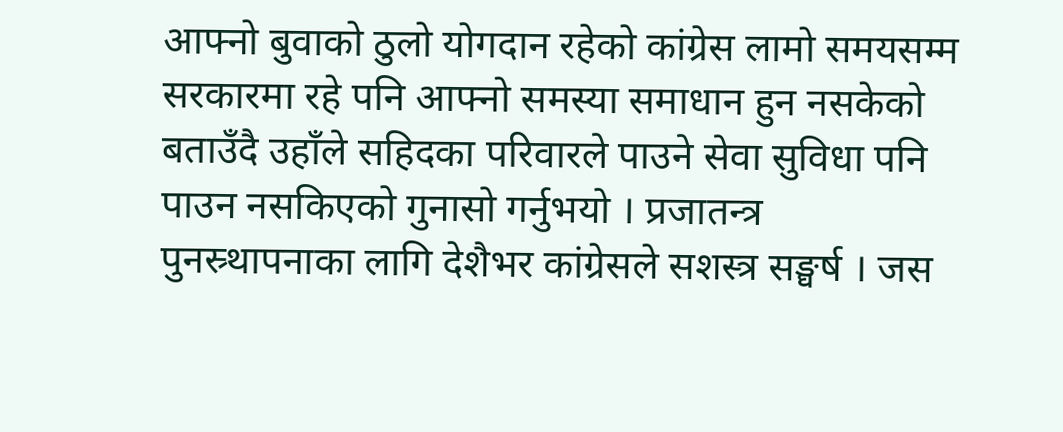आफ्नो बुवाको ठुलो योगदान रहेको कांग्रेस लामो समयसम्म सरकारमा रहे पनि आफ्नो समस्या समाधान हुन नसकेको बताउँदै उहाँले सहिदका परिवारले पाउने सेवा सुविधा पनि पाउन नसकिएको गुनासो गर्नुभयो । प्रजातन्त्र पुनस्र्थापनाका लागि देशैभर कांग्रेसले सशस्त्र सङ्घर्ष । जस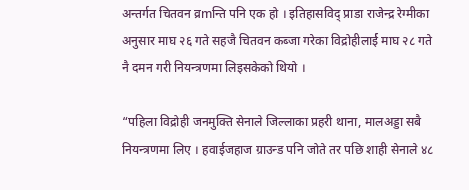अन्तर्गत चितवन व्रmन्ति पनि एक हो । इतिहासविद् प्राडा राजेन्द्र रेग्मीका अनुसार माघ २६ गते सहजै चितवन कब्जा गरेका विद्रोहीलार्ई माघ २८ गते नै दमन गरी नियन्त्रणमा लिइसकेको थियो ।

“पहिला विद्रोही जनमुक्ति सेनाले जिल्लाका प्रहरी थाना, मालअड्डा सबै नियन्त्रणमा लिए । हवाईजहाज ग्राउन्ड पनि जोते तर पछि शाही सेनाले ४८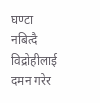घण्टा नबित्दै विद्रोहीलाई दमन गरेर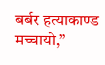बर्बर हत्याकाण्ड मच्चायो,”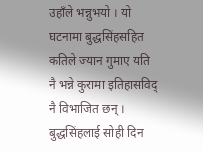उहाँले भन्नुभयो । यो घटनामा बुद्धसिंहसहित कतिले ज्यान गुमाए यति नै भन्ने कुरामा इतिहासविद् नै विभाजित छन् । बुद्धसिंहलाई सोही दिन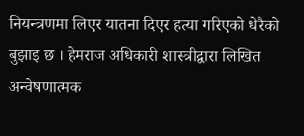नियन्त्रणमा लिएर यातना दिएर हत्या गरिएको धेरैको बुझाइ छ । हेमराज अधिकारी शास्त्रीद्वारा लिखित अन्वेषणात्मक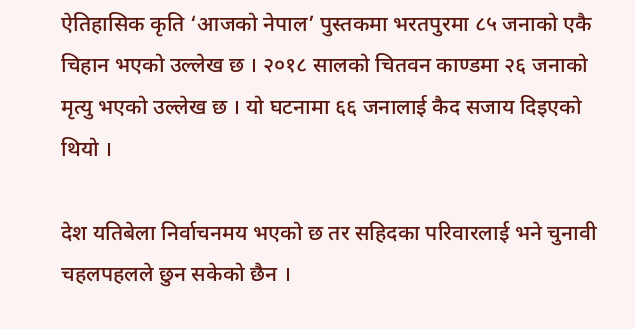ऐतिहासिक कृति ‘आजको नेपाल’ पुस्तकमा भरतपुरमा ८५ जनाको एकै चिहान भएको उल्लेख छ । २०१८ सालको चितवन काण्डमा २६ जनाको मृत्यु भएको उल्लेख छ । यो घटनामा ६६ जनालाई कैद सजाय दिइएको थियो ।

देश यतिबेला निर्वाचनमय भएको छ तर सहिदका परिवारलाई भने चुनावी चहलपहलले छुन सकेको छैन ।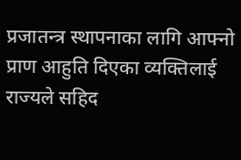प्रजातन्त्र स्थापनाका लागि आफ्नो प्राण आहुति दिएका व्यक्तिलाई राज्यले सहिद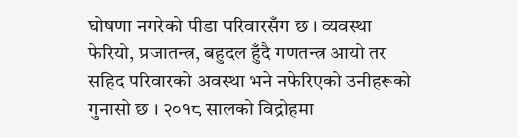घोषणा नगरेको पीडा परिवारसँग छ । व्यवस्था फेरियो, प्रजातन्त्र, बहुदल हुँदै गणतन्त्र आयो तर सहिद परिवारको अवस्था भने नफेरिएको उनीहरूको गुनासो छ । २०१८ सालको विद्रोहमा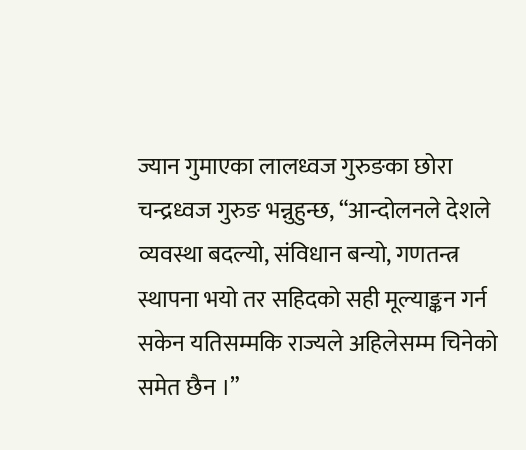ज्यान गुमाएका लालध्वज गुरुङका छोरा चन्द्रध्वज गुरुङ भन्नुहुन्छ, “आन्दोलनले देशले व्यवस्था बदल्यो, संविधान बन्यो, गणतन्त्र स्थापना भयो तर सहिदको सही मूल्याङ्कन गर्न सकेन यतिसम्मकि राज्यले अहिलेसम्म चिनेको समेत छैन ।”